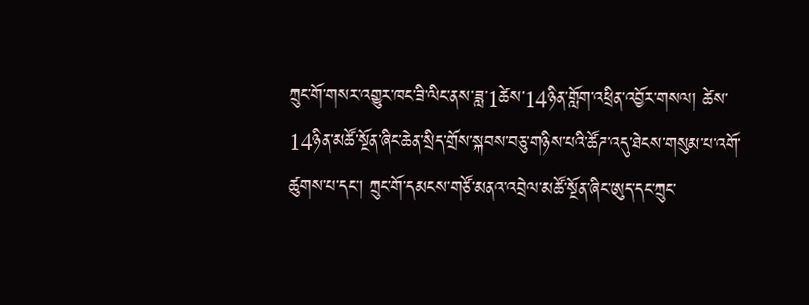ཀྲུང་གོ་གསར་འགྱུར་ཁང་ཟི་ལིང་ནས་ཟླ་1ཚེས་14ཉིན་གློག་འཕྲིན་འབྱོར་གསལ། ཚེས་14ཉིན་མཚོ་སྔོན་ཞིང་ཆེན་སྲིད་གྲོས་སྐབས་བཅུ་གཉིས་པའི་ཚོཌ་འདུ་ཐེངས་གསུམ་པ་འགོ་ཚུགས་པ་དང་། ཀྲུང་གོ་དམངས་གཙོ་མནའ་འབྲེལ་མཚོ་སྔོན་ཞིང་ཨུད་དང་ཀྲུང་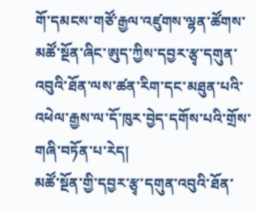གོ་དམངས་གཙོ་རྒྱལ་འཛུགས་ལྷན་ཚོགས་མཚོ་སྔོན་ཞིང་ཨུད་ཀྱིས་དབྱར་རྩྭ་དགུན་འབུའི་ཐོན་ལས་ཚན་རིག་དང་མཐུན་པའི་འཕེལ་རྒྱས་ལ་དོ་ཁུར་བྱེད་དགོས་པའི་གྲོས་གཞི་བཏོན་པ་རེད།
མཚོ་སྔོན་གྱི་དབྱར་རྩྭ་དགུན་འབུའི་ཐོན་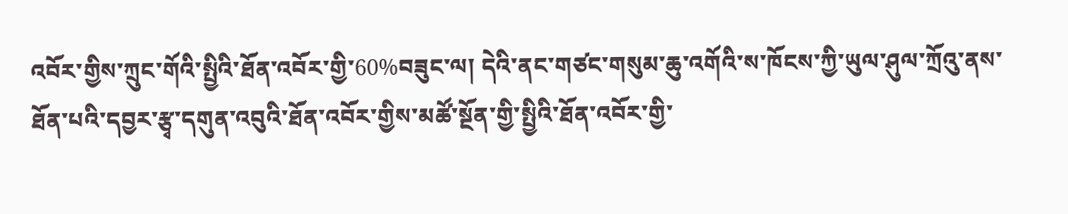འབོར་གྱིས་ཀྲུང་གོའི་སྤྱིའི་ཐོན་འབོར་གྱི་60%བཟུང་ལ། དེའི་ནང་གཙང་གསུམ་ཆུ་འགོའི་ས་ཁོངས་ཀྱི་ཡུལ་ཤུལ་ཀྲོའུ་ནས་ཐོན་པའི་དབྱར་རྩྭ་དགུན་འབུའི་ཐོན་འབོར་གྱིས་མཚོ་སྔོན་གྱི་སྤྱིའི་ཐོན་འབོར་གྱི་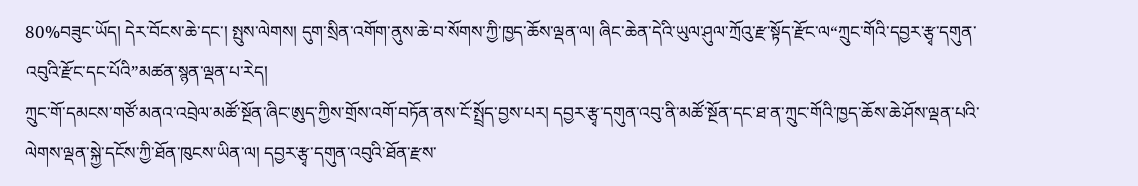80%བཟུང་ཡོད། དེར་བོངས་ཆེ་དང་། སྤུས་ལེགས། དུག་སྲིན་འགོག་ནུས་ཆེ་བ་སོགས་ཀྱི་ཁྱད་ཆོས་ལྡན་ལ། ཞིང་ཆེན་དེའི་ཡུལ་ཤུལ་ཀྲོའུ་རྫ་སྟོད་རྫོང་ལ“ཀྲུང་གོའི་དབྱར་རྩྭ་དགུན་འབུའི་རྫོང་དང་པོའི”མཚན་སྙན་ལྡན་པ་རེད།
ཀྲུང་གོ་དམངས་གཙོ་མནའ་འབྲེལ་མཚོ་སྔོན་ཞིང་ཨུད་ཀྱིས་གྲོས་འགོ་བཏོན་ནས་ངོ་སྤྲོད་བྱས་པར། དབྱར་རྩྭ་དགུན་འབུ་ནི་མཚོ་སྔོན་དང་ཐ་ན་ཀྲུང་གོའི་ཁྱད་ཆོས་ཆེ་ཤོས་ལྡན་པའི་ལེགས་ལྡན་སྐྱེ་དངོས་ཀྱི་ཐོན་ཁུངས་ཡིན་ལ། དབྱར་རྩྭ་དགུན་འབུའི་ཐོན་རྫས་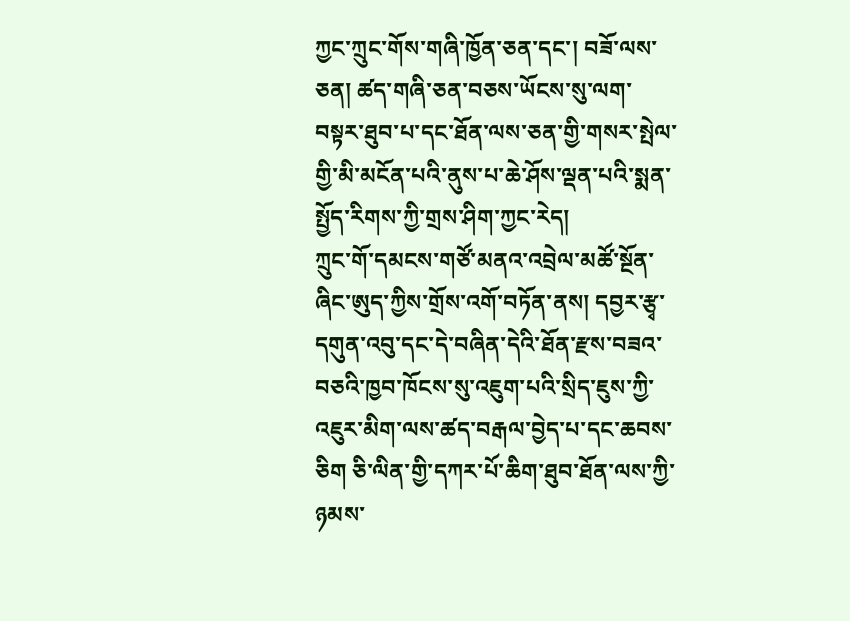ཀྱང་ཀྲུང་གོས་གཞི་ཁྱོན་ཅན་དང་། བཟོ་ལས་ཅན། ཚད་གཞི་ཅན་བཅས་ཡོངས་སུ་ལག་བསྟར་ཐུབ་པ་དང་ཐོན་ལས་ཅན་གྱི་གསར་སྤེལ་གྱི་མི་མངོན་པའི་ནུས་པ་ཆེ་ཤོས་ལྡན་པའི་སྨན་སྤྱོད་རིགས་ཀྱི་གྲས་ཤིག་ཀྱང་རེད།
ཀྲུང་གོ་དམངས་གཙོ་མནའ་འབྲེལ་མཚོ་སྔོན་ཞིང་ཨུད་ཀྱིས་གྲོས་འགོ་བཏོན་ནས། དབྱར་རྩྭ་དགུན་འབུ་དང་དེ་བཞིན་དེའི་ཐོན་རྫས་བཟའ་བཅའི་ཁྱབ་ཁོངས་སུ་འཇུག་པའི་སྲིད་ཇུས་ཀྱི་འཇུར་མིག་ལས་ཚད་བརྒལ་བྱེད་པ་དང་ཆབས་ཅིག ཅི་ལིན་གྱི་དཀར་པོ་ཆིག་ཐུབ་ཐོན་ལས་ཀྱི་ཉམས་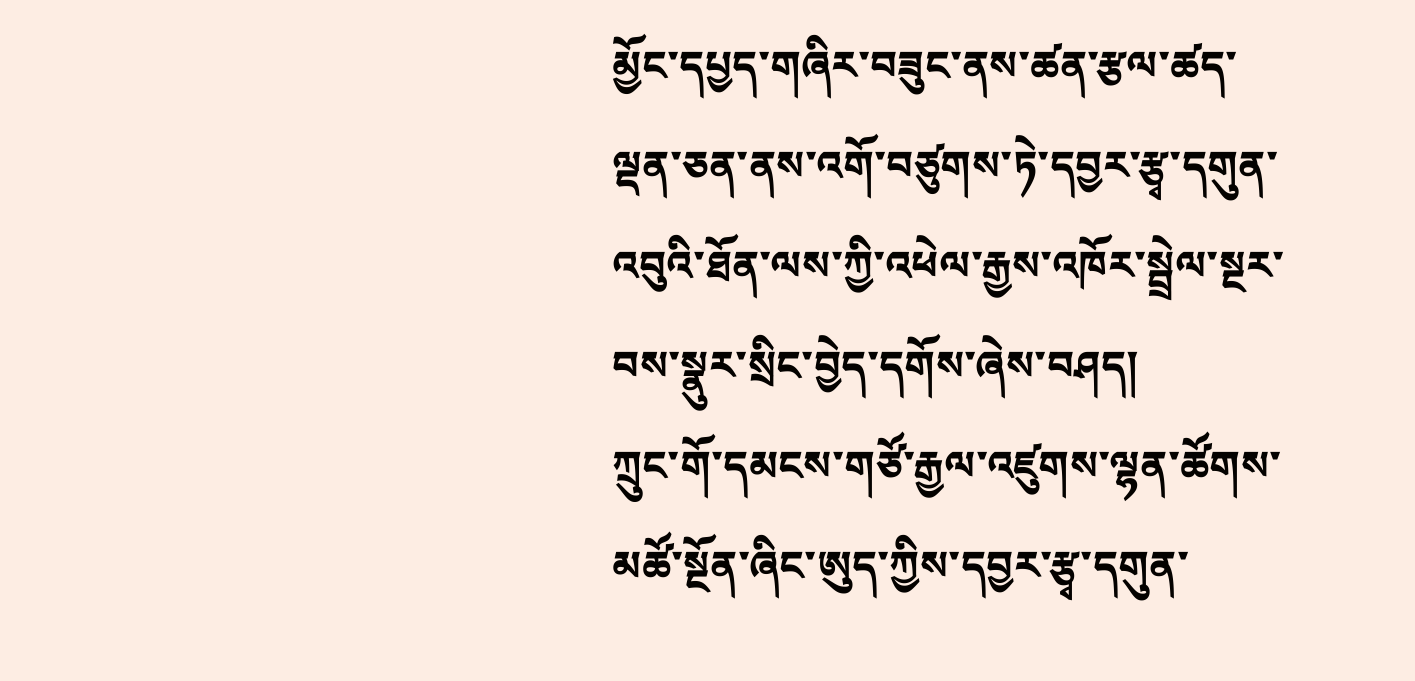མྱོང་དཔྱད་གཞིར་བཟུང་ནས་ཚན་རྩལ་ཚད་ལྡན་ཅན་ནས་འགོ་བཙུགས་ཏེ་དབྱར་རྩྭ་དགུན་འབུའི་ཐོན་ལས་ཀྱི་འཕེལ་རྒྱས་འཁོར་སྦྲེལ་སྔར་བས་སྣུར་སྲིང་བྱེད་དགོས་ཞེས་བཤད།
ཀྲུང་གོ་དམངས་གཙོ་རྒྱལ་འཛུགས་ལྷན་ཚོགས་མཚོ་སྔོན་ཞིང་ཨུད་ཀྱིས་དབྱར་རྩྭ་དགུན་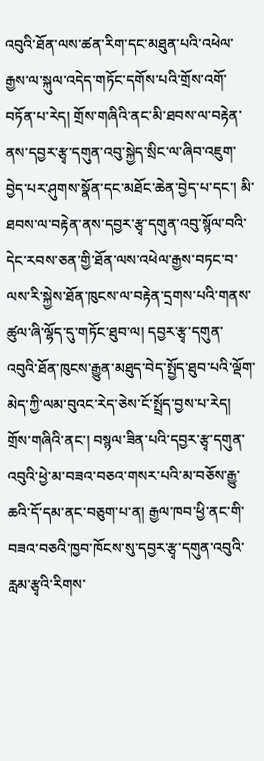འབུའི་ཐོན་ལས་ཚན་རིག་དང་མཐུན་པའི་འཕེལ་རྒྱས་ལ་སྐུལ་འདེད་གཏོང་དགོས་པའི་གྲོས་འགོ་བཏོན་པ་རེད། གྲོས་གཞིའི་ནང་མི་ཐབས་ལ་བརྟེན་ནས་དབྱར་རྩྭ་དགུན་འབུ་སྐྱེད་སྲིང་ལ་ཞིབ་འཇུག་བྱེད་པར་ཤུགས་སྣོན་དང་མཐོང་ཆེན་བྱེད་པ་དང་། མི་ཐབས་ལ་བརྟེན་ནས་དབྱར་རྩྭ་དགུན་འབུ་སྙོལ་བའི་དེང་རབས་ཅན་གྱི་ཐོན་ལས་འཕེལ་རྒྱས་བཏང་བ་ལས་རི་སྐྱེས་ཐོན་ཁུངས་ལ་བརྟེན་དྲགས་པའི་གནས་ཚུལ་ཞི་ལྷོད་དུ་གཏོང་ཐུབ་ལ། དབྱར་རྩྭ་དགུན་འབུའི་ཐོན་ཁུངས་རྒྱུན་མཐུད་བེད་སྤྱོད་ཐུབ་པའི་ལྡོག་མེད་ཀྱི་ལམ་བུའང་རེད་ཅེས་ངོ་སྤྲོད་བྱས་པ་རེད།
གྲོས་གཞིའི་ནང་། བསྙལ་ཟིན་པའི་དབྱར་རྩྭ་དགུན་འབུའི་ཕྱེ་མ་བཟའ་བཅའ་གསར་པའི་མ་བཅོས་རྒྱུ་ཆའི་དོ་དམ་ནང་བཅུག་པ་ན། རྒྱལ་ཁབ་ཕྱི་ནང་གི་བཟའ་བཅའི་ཁྱབ་ཁོངས་སུ་དབྱར་རྩྭ་དགུན་འབུའི་རླམ་རྩྭའི་རིགས་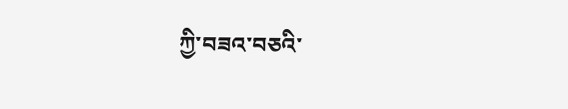ཀྱི་བཟའ་བཅའི་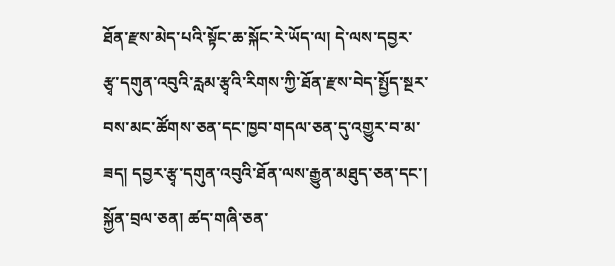ཐོན་རྫས་མེད་པའི་སྟོང་ཆ་སྐོང་རེ་ཡོད་ལ། དེ་ལས་དབྱར་རྩྭ་དགུན་འབུའི་རླམ་རྩྭའི་རིགས་ཀྱི་ཐོན་རྫས་བེད་སྤྱོད་སྔར་བས་མང་ཚོགས་ཅན་དང་ཁྱབ་གདལ་ཅན་དུ་འགྱུར་བ་མ་ཟད། དབྱར་རྩྭ་དགུན་འབུའི་ཐོན་ལས་རྒྱུན་མཐུད་ཅན་དང་། སྐྱོན་བྲལ་ཅན། ཚད་གཞི་ཅན་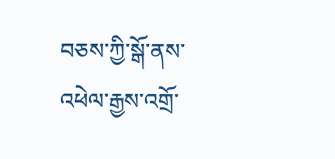བཅས་ཀྱི་སྒོ་ནས་འཕེལ་རྒྱས་འགྲོ་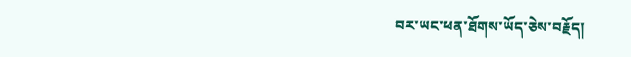བར་ཡང་ཕན་ཐོགས་ཡོད་ཅེས་བརྗོད།